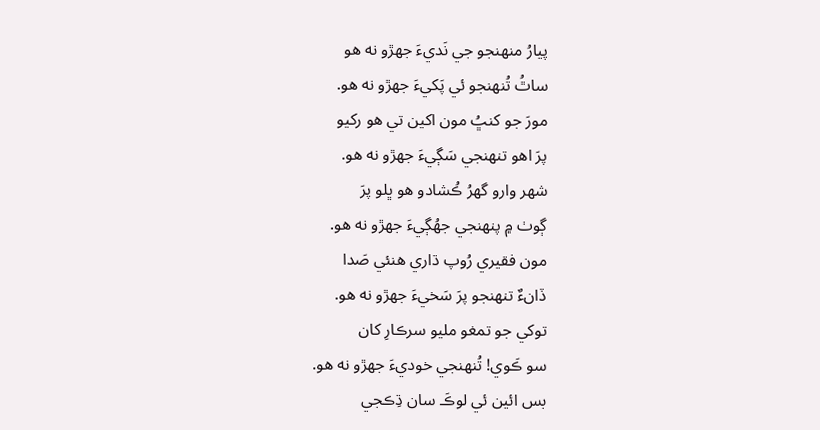پيارُ منهنجو جي نَديءَ جهڙو نه هو
ساٿُ تُنهنجو ئي پَکيءَ جهڙو نه هو.
مورَ جو کنڀُ مون اکين تي هو رکيو
پرَ اهو تنهنجي سَڳيءَ جهڙو نه هو.
شهر وارو گھرُ ڪُشادو هو ڀلو پرَ
ڳوٺ ۾ پنهنجي جھُڳيءَ جهڙو نه هو.
مون فقيري رُوپ ڌاري هنئي صَدا
ڏانءٌ تنهنجو پرَ سَخيءَ جهڙو نه هو.
توکي جو تمغو مليو سرڪارِ کان
سو ڪَوي! تُنهنجي خوديءَ جهڙو نه هو.
بس ائين ئي لوڪَ سان ڌِڪجي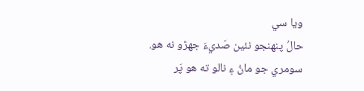ويا سي
حالُ پنهنجو نئين صَديءَ جهڙو نه هو.
سومري جو مانُ ۽ نالو ته هو پَر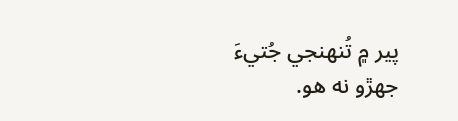پير ۾ تُنهنجي جُتيءَ جهڙو نه هو.